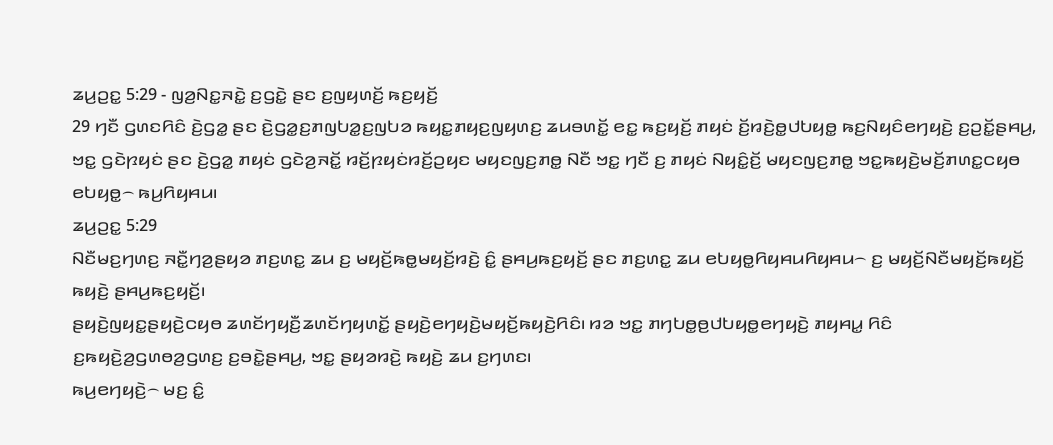ꤘꤣ꤬ꤑꤢ꤭ 5:29 - ꤜꤤ꤬ꤡꤢ꤭ꤏꤢꤧ꤭ ꤢ꤬ꤞꤢꤧ꤭ ꤔꤢ ꤢ꤬ꤜꤟꤛꤢꤩ꤬ ꤒꤢ꤬ꤟꤢꤩ꤬
29 ꤚꤢꤪ ꤞꤛꤢꤖꤢꤨ ꤢꤧ꤬ꤞꤤ꤭ ꤔꤢ ꤢꤧ꤬ꤞꤤ꤭ꤢ꤬ꤊꤜꤝꤤ꤭ꤢ꤬ꤜꤝꤤ ꤒꤟꤢ꤭ꤊꤟꤢ꤬ꤜꤟꤛꤢ꤬ ꤘꤣꤋꤛꤢꤩ꤭ ꤕꤢ꤭ ꤒꤢ꤬ꤟꤢꤩ꤬ ꤊꤟꤢꤦ ꤢꤩ꤬ꤙꤢꤧ꤬ꤥ꤭ꤓꤝꤟꤥ꤭ ꤒꤢ꤬ꤡꤟꤢꤨꤕꤚꤟꤢꤧ꤬ ꤢ꤬ꤑꤢꤩ꤭ꤔꤌꤣ꤬, ꤠꤢ꤭ ꤞꤢꤧꤐꤟꤢꤦ ꤔꤢ ꤢꤧ꤬ꤞꤤ꤭ ꤊꤟꤢꤦ ꤞꤢꤧꤤ꤬ꤏꤢꤩ꤭ ꤙꤢꤩ꤬ꤐꤟꤢꤦꤙꤢꤩ꤬ꤑꤟꤢ ꤗꤟꤢꤜꤢ꤬ꤊꤥ꤭ ꤡꤢꤪ ꤠꤢ꤭ ꤚꤢꤪ ꤢ꤬ ꤊꤟꤢꤦ ꤡꤟꤢꤨ꤭ꤢꤩ꤬ ꤗꤟꤢꤜꤢ꤬ꤊꤥ꤭ ꤠꤢ꤭ꤒꤟꤢꤧ꤬ꤗꤢꤩ꤬ꤊꤛꤢ꤭ꤍꤟꤥ ꤕꤝꤟꤥ꤭꤮ ꤒꤣ꤬ꤖꤟꤌꤣ꤯
ꤘꤣ꤬ꤑꤢ꤭ 5:29
ꤡꤢꤪꤗꤢ꤬ꤚꤛꤢ꤬ ꤏꤢꤪ꤭ꤚꤤ꤬ꤔꤟꤤ ꤊꤢ꤬ꤛꤢ꤭ ꤘꤣ ꤢ꤬ ꤗꤟꤢꤩ꤬ꤒꤥ꤭ꤗꤟꤢꤩ꤬ꤙꤢꤧ꤬ ꤢꤨ꤭ ꤔꤌꤣ꤬ꤒꤢ꤬ꤟꤢꤩ꤬ ꤔꤢ ꤊꤢ꤬ꤛꤢ꤭ ꤘꤣ ꤕꤝꤟꤥ꤭ꤖꤟꤌꤣꤖꤟꤌꤣ꤮ ꤢ꤬ ꤗꤟꤢꤩ꤬ꤡꤢꤪꤗꤟꤢꤩ꤬ꤒꤟꤢꤩ꤬ ꤒꤟꤢꤧ꤬ ꤔꤌꤣ꤬ꤒꤢ꤬ꤟꤢꤩ꤬꤯
ꤔꤟꤢꤧ꤬ꤜꤟꤢ꤭ꤔꤟꤢꤧ꤬ꤍꤟꤥ ꤘꤛꤢꤩꤚꤟꤢꤪ꤬ꤘꤛꤢꤩꤚꤟꤛꤢꤩ꤭ ꤔꤟꤢꤧ꤬ꤕꤚꤟꤢꤧ꤬ꤗꤟꤢꤩ꤬ꤒꤟꤢꤧ꤬ꤖꤢꤨ꤯ ꤙꤤ ꤠꤢ꤭ ꤊꤚꤝꤥ꤭ꤥ꤬ꤓꤝꤟꤥ꤭ꤕꤚꤟꤢꤧ꤬ ꤊꤟꤌꤣ꤭ ꤖꤢꤨ ꤢ꤬ꤒꤟꤢꤧ꤬ꤤ꤬ꤞꤛꤥꤤ꤬ꤞꤛꤢ꤬ ꤢ꤬ꤋꤢꤧ꤭ꤔꤌꤣ꤬, ꤠꤢ꤭ ꤔꤟꤤꤙꤢꤧ꤬ ꤒꤟꤢꤧ꤬ ꤘꤣ ꤢ꤬ꤚꤛꤢ꤯
ꤒꤣ꤬ꤕꤚꤟꤢꤧ꤬꤮ ꤗꤢ꤬ ꤢꤨ꤭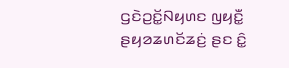ꤞꤢꤧꤑꤢꤩ꤭ꤡꤟꤛꤢ ꤜꤟꤢꤪ꤭ ꤔꤟꤤꤘꤛꤢꤩꤘꤢꤦ꤬ ꤔꤢ ꤢꤨ꤭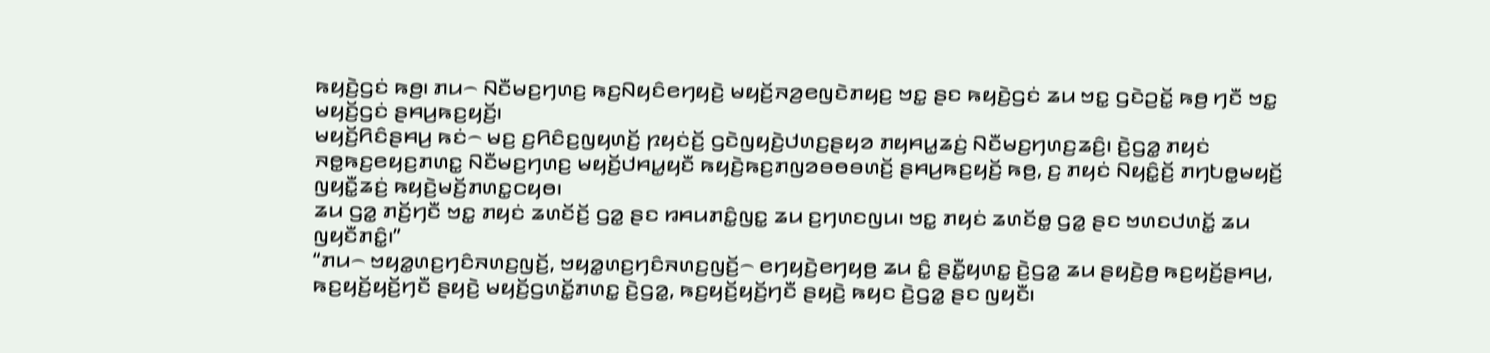ꤒꤟꤢꤧ꤬ꤞꤢꤦ ꤒꤥ꤬꤯ ꤊꤣ꤮ ꤡꤢꤪꤗꤢ꤬ꤚꤛꤢ꤬ ꤒꤢ꤬ꤡꤟꤢꤨꤕꤚꤟꤢꤧ꤬ ꤗꤟꤢꤩ꤬ꤏꤤ꤬ꤕꤜꤢꤧꤊꤟꤢ꤬ ꤠꤢ꤭ ꤔꤢ ꤒꤟꤢꤧ꤬ꤞꤢꤦ ꤘꤣ ꤠꤢ꤭ ꤞꤢꤧꤑꤢꤩ꤭ ꤒꤥ꤬ ꤚꤢꤪ ꤠꤢ꤭ ꤗꤟꤢꤩ꤬ꤞꤢꤦ ꤔꤌꤣ꤬ꤒꤢ꤬ꤟꤢꤩ꤬꤯
ꤗꤟꤢꤩ꤬ꤖꤢꤨꤔꤌꤣ꤬ ꤒꤢꤦ꤮ ꤗꤢ꤬ ꤢ꤬ꤖꤢꤨꤢ꤬ꤜꤟꤛꤢꤩ꤬ ꤐꤟꤢꤦꤢꤩ꤬ ꤞꤢꤧꤜꤟꤢꤧ꤬ꤓꤛꤢ꤬ꤔꤟꤤ ꤊꤟꤌꤣ꤭ꤘꤢꤦ꤬ ꤡꤢꤪꤗꤢ꤬ꤚꤛꤢ꤬ꤘꤢꤨ꤬꤯ ꤢꤧ꤬ꤞꤤ꤭ ꤊꤟꤢꤦ ꤏꤥ꤭ꤒꤢ꤬ꤕꤟꤢ꤬ꤊꤛꤢ꤭ ꤡꤢꤪꤗꤢ꤬ꤚꤛꤢ꤬ ꤗꤟꤢꤩ꤬ꤓꤌꤣ꤭ꤟꤢꤪ ꤒꤟꤢꤧ꤬ꤒꤢ꤬ꤊꤜꤤꤋꤥꤋꤛꤢꤩ꤬ ꤔꤌꤣ꤬ꤒꤢ꤬ꤟꤢꤩ꤬ ꤒꤥ꤬, ꤢ꤬ ꤊꤟꤢꤦ ꤡꤟꤢꤨ꤭ꤢꤩ꤬ ꤊꤚꤝꤥ꤭ꤗꤟꤢꤩ꤬ ꤜꤟꤢꤪ꤭ꤘꤢꤦ꤬ ꤒꤟꤢꤧ꤬ꤗꤢꤩ꤬ꤊꤛꤢ꤭ꤍꤟꤥ꤯
ꤘꤣ ꤞꤤ꤭ ꤊꤢꤩ꤬ꤚꤢꤪ ꤠꤢ꤭ ꤊꤟꤢꤦ ꤘꤛꤢꤩꤢꤩ꤬ ꤞꤤ꤭ ꤔꤢ ꤙꤌꤣꤊꤢꤨ꤭ꤜꤢ꤭ ꤘꤣ ꤢ꤬ꤚꤛꤢꤜꤣ꤯ ꤠꤢ꤭ ꤊꤟꤢꤦ ꤘꤛꤢꤩꤥ꤭ ꤞꤤ꤭ ꤔꤢ ꤠꤛꤢꤓꤛꤢꤩ꤭ ꤘꤣ ꤜꤟꤢꤪꤊꤢꤨ꤭꤯”
“ꤊꤣ꤮ ꤠꤟꤤ꤭ꤛꤢ꤬ꤚꤢꤨꤏꤛꤢ꤬ꤜꤢꤩ꤬, ꤠꤟꤤ꤭ꤛꤢ꤬ꤚꤢꤨꤏꤛꤢ꤬ꤜꤢꤩ꤬꤮ ꤕꤚꤟꤢꤧ꤬ꤕꤚꤟꤥ꤬ ꤘꤣ ꤢꤨ꤭ ꤔꤢꤪ꤭ꤟꤛꤢ꤭ ꤢꤧ꤬ꤞꤤ꤭ ꤘꤣ ꤔꤟꤢꤧ꤬ꤥ꤬ ꤒꤢ꤬ꤟꤢꤩ꤬ꤔꤌꤣ꤬, ꤒꤢ꤬ꤟꤢꤩ꤬ꤟꤢꤩ꤬ꤚꤢꤪ ꤔꤟꤢꤧ꤬ ꤗꤟꤢꤩ꤬ꤞꤛꤢꤩ꤭ꤊꤛꤢ꤭ ꤢꤧ꤬ꤞꤤ꤭, ꤒꤢ꤬ꤟꤢꤩ꤬ꤟꤢꤩ꤬ꤚꤢꤪ ꤔꤟꤢꤧ꤬ ꤒꤟꤢ ꤢꤧ꤬ꤞꤤ꤭ ꤔꤢ ꤜꤟꤢꤪ꤯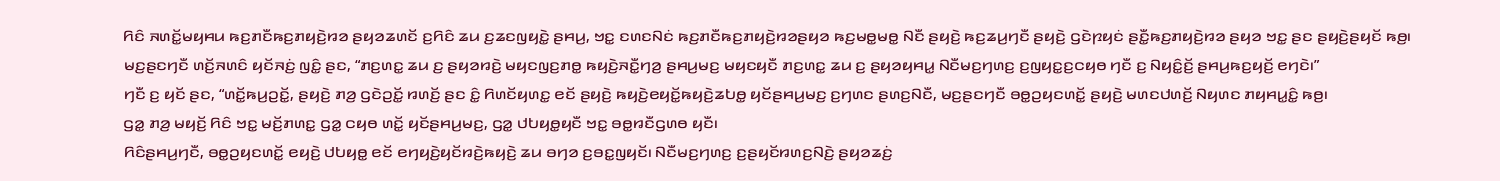ꤖꤢꤨ ꤏꤛꤢꤩ꤭ꤗꤟꤌꤣ ꤒꤢ꤬ꤊꤢꤪꤒꤢ꤬ꤊꤟꤢꤧ꤬ꤙꤤ ꤔꤟꤤꤘꤛꤢꤩ ꤢ꤬ꤖꤢꤨ ꤘꤣ ꤢ꤬ꤘꤢꤜꤟꤢꤧ꤭ ꤔꤌꤣ꤬, ꤠꤢ꤭ ꤢꤛꤢꤡꤢꤦ ꤒꤢ꤬ꤊꤢꤪꤒꤢ꤬ꤊꤟꤢꤧ꤬ꤙꤤꤔꤟꤤ ꤒꤢ꤬ꤗꤥ꤭ꤗꤥ꤭ ꤡꤢꤪ ꤔꤟꤢꤧ꤬ ꤒꤢ꤬ꤘꤣ꤬ꤚꤢꤪ ꤔꤟꤢꤧ꤬ ꤞꤢꤧꤐꤟꤢꤦ ꤔꤢꤪ꤭ꤒꤢ꤬ꤊꤟꤢꤧ꤬ꤙꤤ ꤔꤟꤤ ꤠꤢ꤭ ꤔꤢ ꤔꤟꤢꤧ꤬ꤔꤟꤢꤩ ꤒꤥ꤬꤯
ꤗꤢ꤬ꤔꤢꤚꤢꤪ ꤛꤢꤩ꤬ꤏꤛꤢꤨ ꤟꤢꤩꤏꤢꤦ꤬ ꤜꤢꤨ꤭ ꤔꤢ, “ꤊꤢ꤬ꤛꤢ꤭ ꤘꤣ ꤢ꤬ ꤔꤟꤤꤙꤢꤧ꤬ ꤗꤟꤢꤜꤢ꤬ꤊꤥ꤭ ꤒꤟꤢꤧ꤬ꤏꤢꤪ꤭ꤚꤤ꤬ ꤔꤌꤣ꤬ꤗꤢ꤬ ꤗꤟꤢꤟꤢꤪ ꤊꤢ꤬ꤛꤢ꤭ ꤘꤣ ꤢ꤬ ꤔꤟꤤꤟꤌꤣ꤭ ꤡꤢꤪꤗꤢ꤬ꤚꤛꤢ꤬ ꤢ꤬ꤜꤟꤢ꤭ꤢ꤬ꤍꤟꤥ ꤚꤢꤪ ꤢ꤬ ꤡꤟꤢꤨ꤭ꤢꤩ꤬ ꤔꤌꤣ꤬ꤒꤢ꤬ꤟꤢꤩ꤬ ꤕꤚꤢꤧ꤯”
ꤚꤢꤪ ꤢ꤬ ꤟꤢꤩ ꤔꤢ, “ꤛꤢꤩ꤭ꤒꤣ꤬ꤑꤢꤩ꤭, ꤔꤟꤢꤧ꤬ ꤊꤤ꤬ ꤞꤢꤧꤑꤢꤩ꤭ ꤙꤛꤢꤩ꤬ ꤔꤢ ꤢꤨ꤭ ꤖꤛꤢꤩꤟꤛꤢ꤭ ꤕꤢꤩ ꤔꤟꤢꤧ꤬ ꤒꤟꤢꤧ꤬ꤕꤟꤢꤩ꤭ꤒꤟꤢꤧ꤬ꤘꤝꤥ꤭ ꤟꤢꤩꤔꤌꤣ꤬ꤗꤢ꤬ ꤢ꤬ꤚꤛꤢ ꤔꤛꤢ꤬ꤡꤢꤪ, ꤗꤢ꤬ꤔꤢꤚꤢꤪ ꤋꤥ꤭ꤑꤟꤢꤛꤢꤩ꤭ ꤔꤟꤢꤧ꤬ ꤗꤛꤢꤓꤛꤢꤩ꤬ ꤡꤟꤛꤢ ꤊꤟꤌꤣ꤭ꤢꤨ꤭ ꤒꤥ꤬꤯
ꤞꤤ꤭ ꤊꤤ꤬ ꤗꤟꤢꤩ꤬ ꤖꤢꤨ ꤠꤢ꤭ ꤗꤢꤩ꤬ꤊꤛꤢ꤭ ꤞꤤ꤭ ꤍꤟꤥ ꤛꤢꤩ꤭ ꤟꤢꤩꤔꤌꤣ꤬ꤗꤢ꤬, ꤞꤤ꤭ ꤓꤝꤟꤥ꤭ꤟꤢꤪ ꤠꤢ꤭ ꤋꤥ꤭ꤙꤢꤪꤞꤛꤥ ꤟꤢꤪ꤯
ꤖꤢꤨꤔꤌꤣ꤬ꤚꤢꤪ, ꤋꤥ꤭ꤑꤟꤢꤛꤢꤩ꤭ ꤕꤟꤢꤧ꤬ ꤓꤝꤟꤥ꤭ ꤕꤢꤩ ꤕꤚꤟꤢꤧ꤬ꤟꤢꤩꤙꤢꤧ꤬ꤒꤟꤢꤧ꤬ ꤘꤣ ꤋꤚꤤ ꤢ꤬ꤋꤢ꤭ꤜꤟꤢꤩ꤯ ꤡꤢꤪꤗꤢ꤬ꤚꤛꤢ꤬ ꤢ꤬ꤔꤟꤢꤩꤙꤛꤢ꤬ꤡꤢꤧ꤬ ꤔꤟꤤꤘꤢꤦ꤬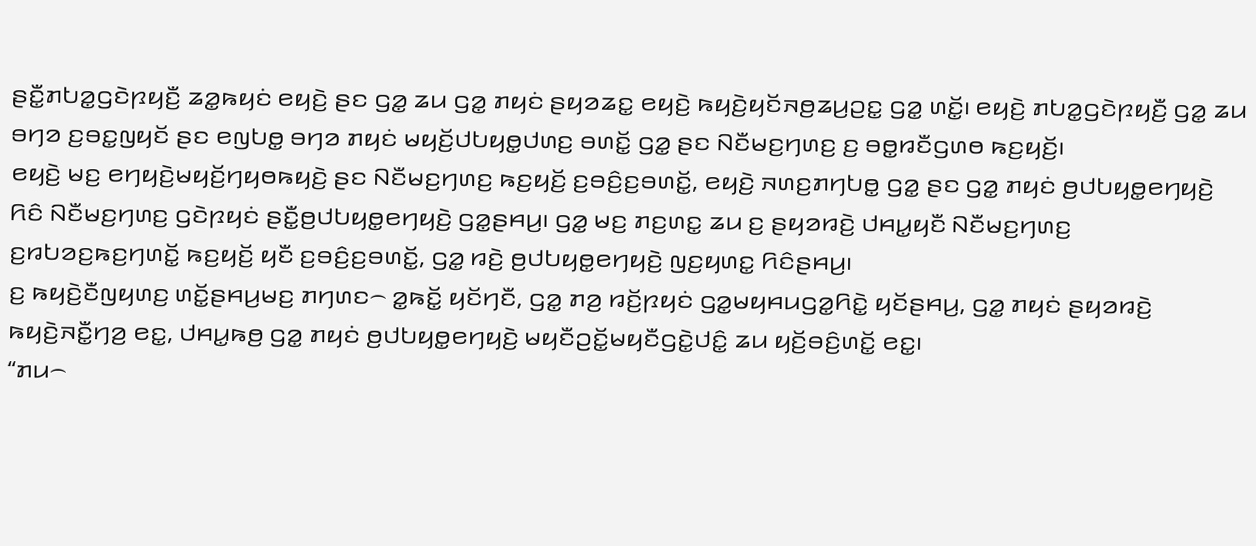ꤔꤢꤪ꤭ꤊꤝꤤ꤭ꤞꤢꤧꤐꤟꤢꤪ꤬ ꤘꤤ꤭ꤒꤟꤢꤦ ꤕꤟꤢꤧ꤬ ꤔꤢ ꤞꤤ꤭ ꤘꤣ ꤞꤤ꤭ ꤊꤟꤢꤦ ꤔꤟꤤꤘꤢ꤭ ꤕꤟꤢꤧ꤬ ꤒꤟꤢꤧ꤬ꤟꤢꤩꤏꤥ꤬ꤘꤣ꤬ꤑꤢ꤭ ꤞꤤ꤭ ꤛꤢꤩ꤭꤯ ꤕꤟꤢꤧ꤬ ꤊꤝꤤ꤭ꤞꤢꤧꤐꤟꤢꤪ꤬ ꤞꤤ꤭ ꤘꤣ ꤋꤚꤤ ꤢ꤬ꤋꤢ꤭ꤜꤟꤢꤩ ꤔꤢ ꤕꤜꤝꤥ꤭ ꤋꤚꤤ ꤊꤟꤢꤦ ꤗꤟꤢꤩ꤬ꤓꤝꤟꤥ꤭ꤓꤛꤢ꤬ ꤋꤛꤢꤩ꤭ ꤞꤤ꤭ ꤔꤢ ꤡꤢꤪꤗꤢ꤬ꤚꤛꤢ꤬ ꤢ꤬ ꤋꤥ꤭ꤙꤢꤪꤞꤛꤥ ꤒꤢ꤬ꤟꤢꤩ꤬꤯
ꤕꤟꤢꤧ꤬ ꤗꤢ꤬ ꤕꤚꤟꤢꤧ꤬ꤗꤟꤢꤩ꤬ꤚꤟꤥꤒꤟꤢꤧ꤬ ꤔꤢ ꤡꤢꤪꤗꤢ꤬ꤚꤛꤢ꤬ ꤒꤢ꤬ꤟꤢꤩ꤬ ꤢ꤬ꤋꤢꤨ꤬ꤢ꤬ꤋꤛꤢꤩ꤭, ꤕꤟꤢꤧ꤬ ꤏꤛꤢ꤬ꤊꤚꤝꤥ꤭ ꤞꤤ꤭ ꤔꤢ ꤞꤤ꤭ ꤊꤟꤢꤦ ꤥ꤬ꤓꤝꤟꤥ꤭ꤕꤚꤟꤢꤧ꤬ ꤖꤢꤨ ꤡꤢꤪꤗꤢ꤬ꤚꤛꤢ꤬ ꤞꤢꤧꤐꤟꤢꤦ ꤔꤢꤪ꤭ꤥ꤬ꤓꤝꤟꤥ꤭ꤕꤚꤟꤢꤧ꤬ ꤞꤤ꤭ꤔꤌꤣ꤬꤯ ꤞꤤ꤭ ꤗꤢ꤬ ꤊꤢ꤬ꤛꤢ꤭ ꤘꤣ ꤢ꤬ ꤔꤟꤤꤙꤢꤧ꤬ ꤓꤌꤣ꤭ꤟꤢꤪ ꤡꤢꤪꤗꤢ꤬ꤚꤛꤢ꤬ ꤢ꤬ꤙꤝꤤꤢ꤬ꤒꤢ꤬ꤚꤛꤢꤩ꤭ ꤒꤢ꤬ꤟꤢꤩ꤬ ꤟꤢꤪ ꤢ꤬ꤋꤢꤨ꤬ꤢ꤬ꤋꤛꤢꤩ꤭, ꤞꤤ꤭ ꤙꤢꤧ꤬ ꤥ꤬ꤓꤝꤟꤥ꤭ꤕꤚꤟꤢꤧ꤬ ꤜꤢ꤬ꤟꤛꤢ꤭ ꤖꤢꤨꤔꤌꤣ꤬꤯
ꤢ꤬ ꤒꤟꤢꤧ꤬ꤢꤪꤜꤟꤛꤢ꤬ ꤛꤢꤩ꤭ꤔꤌꤣ꤬ꤗꤢ꤬ ꤊꤚꤛꤢ꤮ ꤤ꤭ꤒꤢꤩ꤭ ꤟꤢꤩꤚꤢꤪ, ꤞꤤ꤭ ꤊꤤ꤬ ꤙꤢꤩ꤬ꤐꤟꤢꤦ ꤞꤤ꤭ꤗꤟꤌꤣꤞꤤ꤭ꤖꤢꤧ꤭ ꤟꤢꤩꤔꤌꤣ꤬, ꤞꤤ꤭ ꤊꤟꤢꤦ ꤔꤟꤤꤙꤢꤧ꤬ ꤒꤟꤢꤧ꤬ꤏꤢꤪ꤭ꤚꤤ꤬ ꤕꤢ꤭, ꤓꤌꤣ꤭ꤒꤥ꤬ ꤞꤤ꤭ ꤊꤟꤢꤦ ꤥ꤬ꤓꤝꤟꤥ꤭ꤕꤚꤟꤢꤧ꤬ ꤗꤟꤢꤪꤑꤢꤩ꤭ꤗꤟꤢꤪꤞꤢꤧ꤭ꤓꤢꤨ꤭ ꤘꤣ ꤟꤢꤩ꤬ꤋꤢꤨ꤬ꤛꤢꤩ꤭ ꤕꤢ꤭꤯
“ꤊꤣ꤮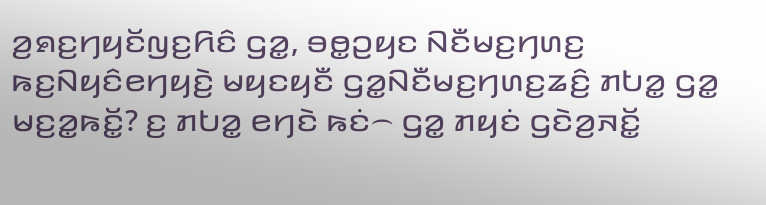ꤤ꤬ꤎꤢ꤬ꤚꤟꤢꤩꤜꤢ꤬ꤖꤢꤨ ꤞꤤ꤭, ꤋꤥ꤭ꤑꤟꤢ ꤡꤢꤪꤗꤢ꤬ꤚꤛꤢ꤬ ꤒꤢ꤬ꤡꤟꤢꤨꤕꤚꤟꤢꤧ꤬ ꤗꤟꤢꤟꤢꤪ ꤞꤤ꤭ꤡꤢꤪꤗꤢ꤬ꤚꤛꤢ꤬ꤘꤢꤨ꤬ ꤊꤝꤤ꤭ ꤞꤤ꤭ ꤗꤢ꤬ꤤ꤭ꤒꤢꤩ꤭? ꤢ꤬ ꤊꤝꤤ꤭ ꤕꤚꤢꤧ ꤒꤢꤦ꤮ ꤞꤤ꤭ ꤊꤟꤢꤦ ꤞꤢꤧꤤ꤬ꤏꤢꤩ꤭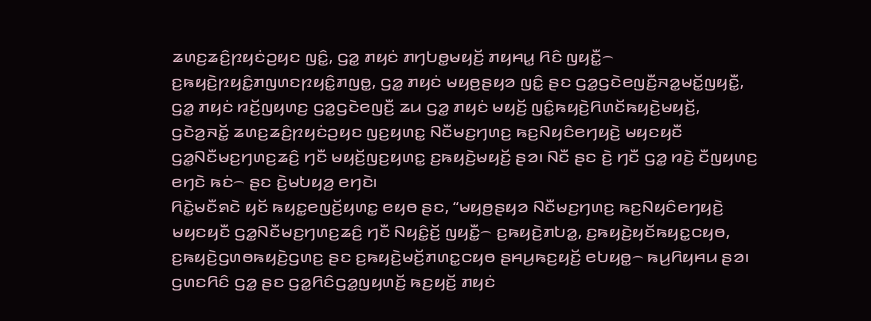ꤘꤛꤢ꤬ꤘꤢꤨ꤬ꤐꤟꤢꤦꤑꤟꤢ ꤜꤢꤨ꤭, ꤞꤤ꤭ ꤊꤟꤢꤦ ꤊꤚꤝꤥ꤭ꤗꤟꤢꤩ꤬ ꤊꤟꤌꤣ꤭ ꤖꤢꤨ ꤜꤟꤢꤪ꤭꤮ ꤢ꤬ꤒꤟꤢꤧ꤬ꤐꤟꤢꤨ꤭ꤊꤜꤛꤢꤐꤟꤢꤨ꤭ꤊꤜꤥ꤭, ꤞꤤ꤭ ꤊꤟꤢꤦ ꤗꤟꤥ꤬ꤔꤟꤤ ꤜꤢꤨ꤭ ꤔꤢ ꤞꤤ꤭ꤞꤢꤧꤕꤜꤢꤪ꤬ꤏꤤ꤭ꤗꤢꤩ꤭ꤜꤟꤢꤪ꤭, ꤞꤤ꤭ ꤊꤟꤢꤦ ꤙꤢꤩ꤬ꤜꤟꤛꤢ꤬ ꤞꤤ꤭ꤞꤢꤧꤕꤜꤢꤪ꤬ ꤘꤣ ꤞꤤ꤭ ꤊꤟꤢꤦ ꤗꤟꤢꤩ꤬ ꤜꤢꤨ꤭ꤒꤟꤢꤧ꤬ꤖꤛꤢꤩꤒꤟꤢꤧ꤬ꤗꤟꤢꤩ꤬,
ꤞꤢꤧꤤ꤬ꤏꤢꤩ꤭ ꤘꤛꤢ꤬ꤘꤢꤨ꤬ꤐꤟꤢꤦꤑꤟꤢ ꤜꤢ꤬ꤟꤛꤢ꤭ ꤡꤢꤪꤗꤢ꤬ꤚꤛꤢ꤬ ꤒꤢ꤬ꤡꤟꤢꤨꤕꤚꤟꤢꤧ꤬ ꤗꤟꤢꤟꤢꤪ ꤞꤤ꤭ꤡꤢꤪꤗꤢ꤬ꤚꤛꤢ꤬ꤘꤢꤨ꤬ ꤚꤢꤪ ꤗꤟꤢꤩ꤬ꤜꤢ꤬ꤟꤛꤢ꤭ ꤢ꤬ꤒꤟꤢꤧ꤬ꤗꤟꤢꤩ꤬ ꤔꤤ꤯ ꤡꤢꤪ ꤔꤢ ꤢꤧ꤬ ꤚꤢꤪ ꤞꤤ꤭ ꤙꤢꤧ꤬ ꤢꤪꤜꤟꤛꤢ꤬ ꤕꤚꤢꤧ ꤒꤢꤦ꤮ ꤔꤢ ꤢꤧ꤬ꤗꤝꤟꤤ꤬ ꤕꤚꤢꤧ꤯
ꤖꤢꤧ꤭ꤗꤢꤪꤎꤢꤧ ꤟꤢꤩ ꤒꤟꤢ꤭ꤕꤜꤢꤩ꤬ꤟꤛꤢ꤭ ꤕꤟꤥ ꤔꤢ, “ꤗꤟꤥ꤬ꤔꤟꤤ ꤡꤢꤪꤗꤢ꤬ꤚꤛꤢ꤬ ꤒꤢ꤬ꤡꤟꤢꤨꤕꤚꤟꤢꤧ꤬ ꤗꤟꤢꤟꤢꤪ ꤞꤤ꤭ꤡꤢꤪꤗꤢ꤬ꤚꤛꤢ꤬ꤘꤢꤨ꤬ ꤚꤢꤪ ꤡꤟꤢꤨ꤭ꤢꤩ꤬ ꤜꤟꤢꤪ꤭꤮ ꤢ꤬ꤒꤟꤢꤧ꤬ꤊꤝꤤ꤭, ꤢ꤬ꤒꤟꤢꤧ꤬ꤟꤢꤩꤒꤟꤢ꤭ꤍꤟꤥ, ꤢ꤬ꤒꤟꤢꤧ꤬ꤞꤛꤥꤒꤟꤢꤧ꤬ꤞꤛꤢ꤬ ꤔꤢ ꤢ꤬ꤒꤟꤢꤧ꤬ꤗꤢꤩ꤬ꤊꤛꤢ꤭ꤍꤟꤥ ꤔꤌꤣ꤬ꤒꤢ꤬ꤟꤢꤩ꤬ ꤕꤝꤟꤥ꤭꤮ ꤒꤣ꤬ꤖꤟꤌꤣ ꤔꤤ꤯
ꤞꤛꤢꤖꤢꤨ ꤞꤤ꤭ ꤔꤢ ꤞꤤ꤭ꤖꤢꤨꤞꤤ꤭ꤜꤟꤛꤢꤩ꤬ ꤒꤢ꤬ꤟꤢꤩ꤬ ꤊꤟꤢꤦ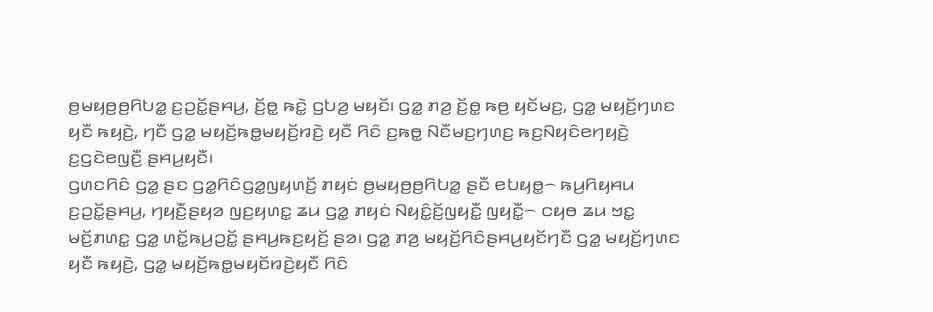ꤥ꤬ꤗꤟꤥ꤬ꤥ꤬ꤖꤝꤤ꤭ ꤢ꤬ꤑꤢꤩ꤭ꤔꤌꤣ꤬, ꤢꤩ꤬ꤥ꤭ ꤒꤢꤧ꤭ ꤞꤝꤤ꤬ ꤗꤟꤢꤩ꤯ ꤞꤤ꤭ ꤊꤤ꤬ ꤢꤩ꤬ꤥ꤭ ꤒꤥ꤬ ꤟꤢꤩꤗꤢ꤬, ꤞꤤ꤭ ꤗꤟꤢꤩ꤬ꤚꤛꤢ ꤟꤢꤪ ꤒꤟꤢꤧ꤬, ꤚꤢꤪ ꤞꤤ꤭ ꤗꤟꤢꤩ꤬ꤒꤥ꤭ꤗꤟꤢꤩ꤬ꤙꤢꤧ꤬ ꤟꤢꤪ ꤖꤢꤨ ꤢ꤬ꤒꤥ꤭ ꤡꤢꤪꤗꤢ꤬ꤚꤛꤢ꤬ ꤒꤢ꤬ꤡꤟꤢꤨꤕꤚꤟꤢꤧ꤬ ꤢ꤬ꤞꤢꤧꤕꤜꤢꤪ꤬ ꤔꤌꤣ꤬ꤟꤢꤪ꤯
ꤞꤛꤢꤖꤢꤨ ꤞꤤ꤭ ꤔꤢ ꤞꤤ꤭ꤖꤢꤨꤞꤤ꤭ꤜꤟꤛꤢꤩ꤬ ꤊꤟꤢꤦ ꤥ꤬ꤗꤟꤥ꤬ꤥ꤬ꤖꤝꤤ꤭ ꤔꤢꤪ ꤕꤝꤟꤥ꤭꤮ ꤒꤣ꤬ꤖꤟꤌꤣ ꤢ꤬ꤑꤢꤩ꤭ꤔꤌꤣ꤬, ꤚꤟꤢꤪ꤬ꤔꤟꤤ ꤜꤢ꤬ꤟꤛꤢ꤭ ꤘꤣ ꤞꤤ꤭ ꤊꤟꤢꤦ ꤡꤟꤢꤨ꤭ꤢꤩ꤬ꤜꤟꤢꤪ꤭ ꤜꤟꤢꤪ꤭꤮ ꤍꤟꤥ ꤘꤣ ꤠꤢ꤭ ꤗꤢꤩ꤬ꤊꤛꤢ꤭ ꤞꤤ꤭ ꤛꤢꤩ꤭ꤒꤣ꤬ꤑꤢꤩ꤭ ꤔꤌꤣ꤬ꤒꤢ꤬ꤟꤢꤩ꤬ ꤔꤤ꤯ ꤞꤤ꤭ ꤊꤤ꤬ ꤗꤟꤢꤩ꤬ꤖꤢꤨꤔꤌꤣ꤬ꤟꤢꤩꤚꤢꤪ ꤞꤤ꤭ ꤗꤟꤢꤩ꤬ꤚꤛꤢ ꤟꤢꤪ ꤒꤟꤢꤧ꤬, ꤞꤤ꤭ ꤗꤟꤢꤩ꤬ꤒꤥ꤭ꤗꤟꤢꤩꤙꤢꤧ꤬ꤟꤢꤪ ꤖꤢꤨ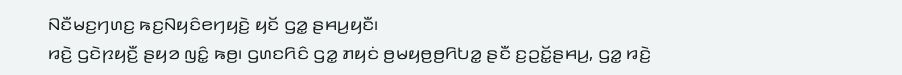ꤡꤢꤪꤗꤢ꤬ꤚꤛꤢ꤬ ꤒꤢ꤬ꤡꤟꤢꤨꤕꤚꤟꤢꤧ꤬ ꤟꤢꤩ ꤞꤤ꤭ ꤔꤌꤣ꤬ꤟꤢꤪ꤯
ꤙꤢꤧ꤬ ꤞꤢꤧꤐꤟꤢꤪ꤬ ꤔꤟꤤ ꤜꤢꤨ꤭ ꤒꤥ꤬꤯ ꤞꤛꤢꤖꤢꤨ ꤞꤤ꤭ ꤊꤟꤢꤦ ꤥ꤬ꤗꤟꤥ꤬ꤥ꤬ꤖꤝꤤ꤭ ꤔꤢꤪ ꤢ꤬ꤑꤢꤩ꤭ꤔꤌꤣ꤬, ꤞꤤ꤭ ꤙꤢꤧ꤬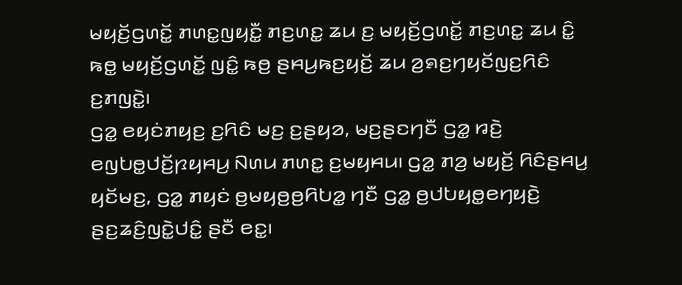ꤗꤟꤢꤩ꤬ꤞꤛꤢꤩ꤭ ꤊꤛꤢ꤭ꤜꤟꤢꤪ꤭ ꤊꤢ꤬ꤛꤢ꤭ ꤘꤣ ꤢ꤬ ꤗꤟꤢꤩ꤬ꤞꤛꤢꤩ꤭ ꤊꤢ꤬ꤛꤢ꤭ ꤘꤣ ꤢꤨ꤭ ꤒꤥ꤭ ꤗꤟꤢꤩ꤬ꤞꤛꤢꤩ꤭ ꤜꤢꤨ꤭ ꤒꤥ꤬ ꤔꤌꤣ꤬ꤒꤢ꤬ꤟꤢꤩ꤬ ꤘꤣ ꤤ꤬ꤎꤢ꤬ꤚꤟꤢꤩꤜꤢ꤬ꤖꤢꤨ ꤢ꤬ꤊꤜꤢꤧ꤭꤯
ꤞꤤ꤭ ꤕꤟꤢꤦꤊꤟꤢ꤬ ꤢ꤬ꤖꤢꤨ ꤗꤢ꤬ ꤢ꤬ꤔꤟꤤ, ꤗꤢ꤬ꤔꤢꤚꤢꤪ ꤞꤤ꤭ ꤙꤢꤧ꤬ ꤕꤜꤝꤥ꤭ꤓꤢꤩ꤬ꤐꤟꤌꤣ꤬ ꤡꤛꤣ ꤊꤛꤢ꤭ ꤢ꤬ꤗꤟꤌꤣ꤯ ꤞꤤ꤭ ꤊꤤ꤬ ꤗꤟꤢꤩ꤬ ꤖꤢꤨꤔꤌꤣ꤬ ꤟꤢꤩꤗꤢ꤬, ꤞꤤ꤭ ꤊꤟꤢꤦ ꤥ꤬ꤗꤟꤥ꤬ꤥ꤬ꤖꤝꤤ꤭ ꤚꤢꤪ ꤞꤤ꤭ ꤥ꤬ꤓꤝꤟꤥ꤭ꤕꤚꤟꤢꤧ꤬ ꤔꤢ꤬ꤘꤢꤨ꤬ꤜꤢꤧ꤭ꤓꤢꤨ꤭ ꤔꤢꤪ ꤕꤢ꤭꤯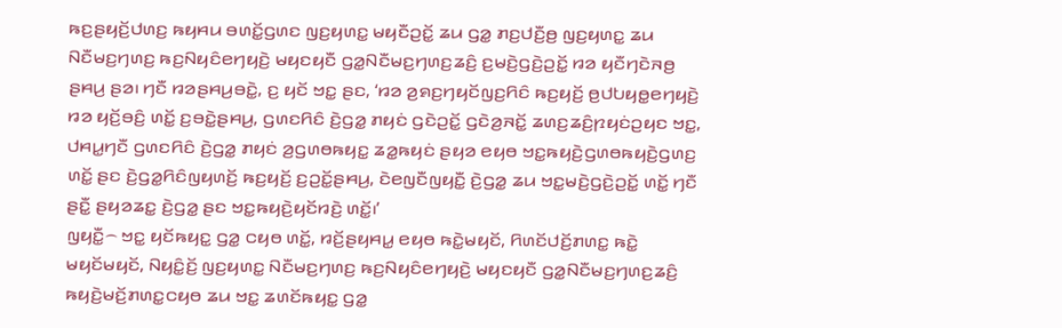ꤒꤢ꤬ꤔꤟꤢꤩ꤬ꤓꤛꤢ꤬ ꤒꤟꤌꤣ ꤋꤛꤢꤩ꤭ꤞꤛꤢ ꤜꤢ꤬ꤟꤛꤢ꤭ ꤗꤟꤢꤪꤑꤢꤩ꤭ ꤘꤣ ꤞꤤ꤭ ꤊꤢ꤬ꤓꤢꤪ꤬ꤥ꤬ ꤜꤢ꤬ꤟꤛꤢ꤭ ꤘꤣ ꤡꤢꤪꤗꤢ꤬ꤚꤛꤢ꤬ ꤒꤢ꤬ꤡꤟꤢꤨꤕꤚꤟꤢꤧ꤬ ꤗꤟꤢꤟꤢꤪ ꤞꤤ꤭ꤡꤢꤪꤗꤢ꤬ꤚꤛꤢ꤬ꤘꤢꤨ꤬ ꤢ꤬ꤗꤢꤧ꤬ꤞꤢꤧ꤬ꤑꤢꤩ꤭ ꤙꤤ ꤟꤢꤪꤚꤢꤧꤏꤥ꤬ ꤔꤌꤣ꤬ ꤔꤤ꤯ ꤚꤢꤪ ꤙꤤꤔꤌꤣ꤬ꤋꤢꤧ꤭, ꤢ꤬ ꤟꤢꤩ ꤠꤢ꤭ ꤔꤢ, ‘ꤙꤤ ꤤ꤬ꤎꤢ꤬ꤚꤟꤢꤩꤜꤢ꤬ꤖꤢꤨ ꤒꤢ꤬ꤟꤢꤩ꤬ ꤥ꤬ꤓꤝꤟꤥ꤭ꤕꤚꤟꤢꤧ꤬ ꤙꤤ ꤟꤢꤩ꤬ꤋꤢꤨ꤬ ꤛꤢꤩ꤭ ꤢ꤬ꤋꤢꤧ꤭ꤔꤌꤣ꤬, ꤞꤛꤢꤖꤢꤨ ꤢꤧ꤬ꤞꤤ꤭ ꤊꤟꤢꤦ ꤞꤢꤧꤑꤢꤩ꤭ ꤞꤢꤧꤤ꤬ꤏꤢꤩ꤭ ꤘꤛꤢ꤬ꤘꤢꤨ꤬ꤐꤟꤢꤦꤑꤟꤢ ꤠꤢ꤭, ꤓꤌꤣ꤭ꤚꤢꤪ ꤞꤛꤢꤖꤢꤨ ꤢꤧ꤬ꤞꤤ꤭ ꤊꤟꤢꤦ ꤤ꤬ꤞꤛꤥꤒꤟꤢ꤭ ꤘꤤ꤭ꤒꤟꤢꤦ ꤔꤟꤤ ꤕꤟꤥ ꤠꤢ꤭ꤒꤟꤢꤧ꤬ꤞꤛꤥꤒꤟꤢꤧ꤬ꤞꤛꤢ꤬ ꤛꤢꤩ꤭ ꤔꤢ ꤢꤧ꤬ꤞꤤ꤭ꤖꤢꤨꤜꤟꤛꤢꤩ꤬ ꤒꤢ꤬ꤟꤢꤩ꤬ ꤢ꤬ꤑꤢꤩ꤭ꤔꤌꤣ꤬, ꤢꤧꤕꤜꤢꤪꤜꤟꤢꤪ꤭ ꤢꤧ꤬ꤞꤤ꤭ ꤘꤣ ꤠꤢ꤭ꤗꤢꤧ꤬ꤞꤢꤧ꤬ꤑꤢꤩ꤭ ꤛꤢꤩ꤭ ꤚꤢꤪ ꤔꤢꤪ꤭ ꤔꤟꤤꤘꤢ꤭ ꤢꤧ꤬ꤞꤤ꤭ ꤔꤢ ꤠꤢ꤭ꤒꤟꤢꤧ꤬ꤟꤢꤩꤙꤢꤧ꤬ ꤛꤢꤩ꤭꤯’
ꤜꤟꤢꤪ꤭꤮ ꤠꤢ꤭ ꤟꤢꤩꤒꤟꤢ꤭ ꤞꤤ꤭ ꤍꤟꤥ ꤛꤢꤩ꤭, ꤙꤢꤩ꤬ꤔꤟꤌꤣ꤭ ꤕꤟꤥ ꤒꤢꤧ꤭ꤗꤟꤢꤩ, ꤖꤛꤢꤩꤓꤢꤩ꤬ꤊꤛꤢ꤭ ꤒꤢꤧ꤭ ꤗꤟꤢꤩꤗꤟꤢꤩ, ꤡꤟꤢꤨ꤭ꤢꤩ꤬ ꤜꤢ꤬ꤟꤛꤢ꤭ ꤡꤢꤪꤗꤢ꤬ꤚꤛꤢ꤬ ꤒꤢ꤬ꤡꤟꤢꤨꤕꤚꤟꤢꤧ꤬ ꤗꤟꤢꤟꤢꤪ ꤞꤤ꤭ꤡꤢꤪꤗꤢ꤬ꤚꤛꤢ꤬ꤘꤢꤨ꤬ ꤒꤟꤢꤧ꤬ꤗꤢꤩ꤬ꤊꤛꤢ꤭ꤍꤟꤥ ꤘꤣ ꤠꤢ꤭ ꤘꤛꤢꤩꤒꤟꤢ꤭ ꤞꤤ꤭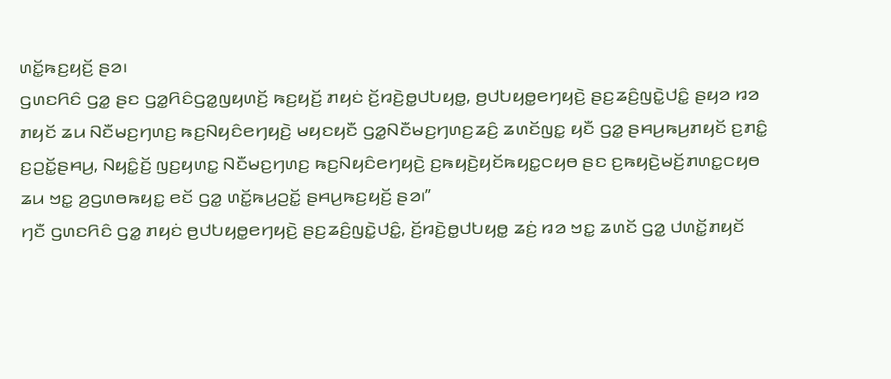ꤛꤢꤩ꤭ꤒꤢ꤬ꤟꤢꤩ꤬ ꤔꤤ꤯
ꤞꤛꤢꤖꤢꤨ ꤞꤤ꤭ ꤔꤢ ꤞꤤ꤭ꤖꤢꤨꤞꤤ꤭ꤜꤟꤛꤢꤩ꤬ ꤒꤢ꤬ꤟꤢꤩ꤬ ꤊꤟꤢꤦ ꤢꤩ꤬ꤙꤢꤧ꤬ꤥ꤭ꤓꤝꤟꤥ꤭, ꤥ꤬ꤓꤝꤟꤥ꤭ꤕꤚꤟꤢꤧ꤬ ꤔꤢ꤬ꤘꤢꤨ꤬ꤜꤢꤧ꤭ꤓꤢꤨ꤭ ꤔꤟꤤ ꤙꤤ ꤊꤟꤢꤩ ꤘꤣ ꤡꤢꤪꤗꤢ꤬ꤚꤛꤢ꤬ ꤒꤢ꤬ꤡꤟꤢꤨꤕꤚꤟꤢꤧ꤬ ꤗꤟꤢꤟꤢꤪ ꤞꤤ꤭ꤡꤢꤪꤗꤢ꤬ꤚꤛꤢ꤬ꤘꤢꤨ꤬ ꤘꤛꤢꤩꤜꤢ꤭ ꤟꤢꤪ ꤞꤤ꤭ ꤔꤌꤣ꤬ꤒꤣ꤬ꤊꤟꤢꤩ ꤢ꤬ꤊꤢꤨ꤭ ꤢ꤬ꤑꤢꤩ꤭ꤔꤌꤣ꤬, ꤡꤟꤢꤨ꤭ꤢꤩ꤬ ꤜꤢ꤬ꤟꤛꤢ꤭ ꤡꤢꤪꤗꤢ꤬ꤚꤛꤢ꤬ ꤒꤢ꤬ꤡꤟꤢꤨꤕꤚꤟꤢꤧ꤬ ꤢ꤬ꤒꤟꤢꤧ꤬ꤟꤢꤩꤒꤟꤢ꤭ꤍꤟꤥ ꤔꤢ ꤢ꤬ꤒꤟꤢꤧ꤬ꤗꤢꤩ꤬ꤊꤛꤢ꤭ꤍꤟꤥ ꤘꤣ ꤠꤢ꤭ ꤤ꤬ꤞꤛꤥꤒꤟꤢ꤭ ꤕꤢꤩ ꤞꤤ꤭ ꤛꤢꤩ꤭ꤒꤣ꤬ꤑꤢꤩ꤭ ꤔꤌꤣ꤬ꤒꤢ꤬ꤟꤢꤩ꤬ ꤔꤤ꤯”
ꤚꤢꤪ ꤞꤛꤢꤖꤢꤨ ꤞꤤ꤭ ꤊꤟꤢꤦ ꤥ꤬ꤓꤝꤟꤥ꤭ꤕꤚꤟꤢꤧ꤬ ꤔꤢ꤬ꤘꤢꤨ꤬ꤜꤢꤧ꤭ꤓꤢꤨ꤭, ꤢꤩ꤬ꤙꤢꤧ꤬ꤥ꤭ꤓꤝꤟꤥ꤭ ꤘꤢꤦ꤬ ꤙꤤ ꤠꤢ꤭ ꤘꤛꤢꤩ ꤞꤤ꤭ ꤓꤛꤢꤩ꤭ꤊꤟꤢꤩ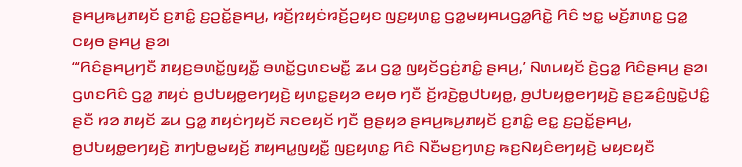ꤔꤌꤣ꤬ꤒꤣ꤬ꤊꤟꤢꤩ ꤢ꤬ꤊꤢꤨ꤭ ꤢ꤬ꤑꤢꤩ꤭ꤔꤌꤣ꤬, ꤙꤢꤩ꤬ꤐꤟꤢꤦꤙꤢꤩ꤬ꤑꤟꤢ ꤜꤢ꤬ꤟꤛꤢ꤭ ꤞꤤ꤭ꤗꤟꤌꤣꤞꤤ꤭ꤖꤢꤧ꤭ ꤖꤢꤨ ꤠꤢ꤭ ꤗꤢꤩ꤬ꤊꤛꤢ꤭ ꤞꤤ꤭ ꤍꤟꤥ ꤔꤌꤣ꤬ ꤔꤤ꤯
“‘ꤖꤢꤨꤔꤌꤣ꤬ꤚꤢꤪ ꤊꤟꤢ꤬ꤋꤛꤢꤩ꤭ꤜꤟꤢꤪ꤭ ꤋꤛꤢꤩ꤭ꤞꤛꤢꤗꤢꤪ꤭ ꤘꤣ ꤞꤤ꤭ ꤜꤟꤢꤩꤞꤢꤦ꤬ꤊꤢꤨ꤭ ꤔꤌꤣ꤬,’ ꤡꤛꤣꤟꤢꤩ ꤢꤧ꤬ꤞꤤ꤭ ꤖꤢꤨꤔꤌꤣ꤬ ꤔꤤ꤯
ꤞꤛꤢꤖꤢꤨ ꤞꤤ꤭ ꤊꤟꤢꤦ ꤥ꤬ꤓꤝꤟꤥ꤭ꤕꤚꤟꤢꤧ꤬ ꤟꤛꤢ꤭ꤔꤟꤤ ꤕꤟꤥ ꤚꤢꤪ ꤢꤩ꤬ꤙꤢꤧ꤬ꤥ꤭ꤓꤝꤟꤥ꤭, ꤥ꤬ꤓꤝꤟꤥ꤭ꤕꤚꤟꤢꤧ꤬ ꤔꤢ꤬ꤘꤢꤨ꤬ꤜꤢꤧ꤭ꤓꤢꤨ꤭ ꤔꤢꤪ ꤙꤤ ꤊꤟꤢꤩ ꤘꤣ ꤞꤤ꤭ ꤊꤟꤢꤦꤚꤟꤢꤩ ꤏꤢꤕꤟꤢꤩ ꤚꤢꤪ ꤥ꤬ꤔꤟꤤ ꤔꤌꤣ꤬ꤒꤣ꤬ꤊꤟꤢꤩ ꤢ꤬ꤊꤢꤨ꤭ ꤕꤢ꤭ ꤢ꤬ꤑꤢꤩ꤭ꤔꤌꤣ꤬, ꤥ꤬ꤓꤝꤟꤥ꤭ꤕꤚꤟꤢꤧ꤬ ꤊꤚꤝꤥ꤭ꤗꤟꤢꤩ꤬ ꤊꤟꤌꤣ꤭ꤜꤟꤢꤪ꤭ ꤜꤢ꤬ꤟꤛꤢ꤭ ꤖꤢꤨ ꤡꤢꤪꤗꤢ꤬ꤚꤛꤢ꤬ ꤒꤢ꤬ꤡꤟꤢꤨꤕꤚꤟꤢꤧ꤬ ꤗꤟꤢꤟꤢꤪ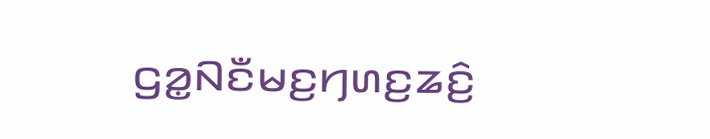ꤞꤤ꤭ꤡꤢꤪꤗꤢ꤬ꤚꤛꤢ꤬ꤘꤢꤨ꤬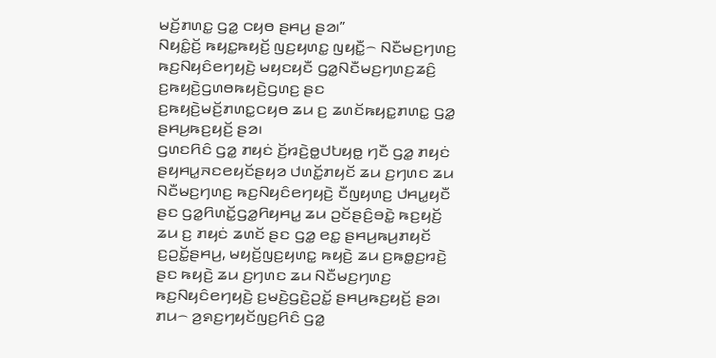ꤗꤢꤩ꤬ꤊꤛꤢ꤭ ꤞꤤ꤭ ꤍꤟꤥ ꤔꤌꤣ꤬ ꤔꤤ꤯”
ꤡꤟꤢꤨ꤭ꤢꤩ꤬ ꤒꤟꤢ꤭ꤒꤟꤢꤩ꤬ ꤜꤢ꤬ꤟꤛꤢ꤭ ꤜꤟꤢꤪ꤭꤮ ꤡꤢꤪꤗꤢ꤬ꤚꤛꤢ꤬ ꤒꤢ꤬ꤡꤟꤢꤨꤕꤚꤟꤢꤧ꤬ ꤗꤟꤢꤟꤢꤪ ꤞꤤ꤭ꤡꤢꤪꤗꤢ꤬ꤚꤛꤢ꤬ꤘꤢꤨ꤬ ꤢ꤬ꤒꤟꤢꤧ꤬ꤞꤛꤥꤒꤟꤢꤧ꤬ꤞꤛꤢ꤬ ꤔꤢ ꤢ꤬ꤒꤟꤢꤧ꤬ꤗꤢꤩ꤬ꤊꤛꤢ꤭ꤍꤟꤥ ꤘꤣ ꤢ꤬ ꤘꤛꤢꤩꤒꤟꤢ꤭ꤊꤛꤢ꤭ ꤞꤤ꤭ ꤔꤌꤣ꤬ꤒꤢ꤬ꤟꤢꤩ꤬ ꤔꤤ꤯
ꤞꤛꤢꤖꤢꤨ ꤞꤤ꤭ ꤊꤟꤢꤦ ꤢꤩ꤬ꤙꤢꤧ꤬ꤥ꤭ꤓꤝꤟꤥ꤭ ꤚꤢꤪ ꤞꤤ꤭ ꤊꤟꤢꤦ ꤔꤟꤌꤣ꤭ꤏꤢꤕꤟꤢꤩꤔꤟꤤ ꤓꤛꤢꤩ꤭ꤊꤟꤢꤩ ꤘꤣ ꤢ꤬ꤚꤛꤢ ꤘꤣ ꤡꤢꤪꤗꤢ꤬ꤚꤛꤢ꤬ ꤒꤢ꤬ꤡꤟꤢꤨꤕꤚꤟꤢꤧ꤬ ꤢꤪꤜꤟꤛꤢ꤬ ꤓꤌꤣ꤭ꤟꤢꤪ ꤔꤢ ꤞꤤ꤭ꤖꤛꤢꤩ꤭ꤞꤤ꤭ꤖꤟꤌꤣ꤭ ꤘꤣ ꤑꤢꤩꤔꤢꤨ꤬ꤋꤢꤧ꤭ ꤒꤢ꤬ꤟꤢꤩ꤬ ꤘꤣ ꤢ꤬ ꤊꤟꤢꤦ ꤘꤛꤢꤩ ꤔꤢ ꤞꤤ꤭ ꤕꤢ꤭ ꤔꤌꤣ꤬ꤒꤣ꤬ꤊꤟꤢꤩ ꤢ꤬ꤑꤢꤩ꤭ꤔꤌꤣ꤬, ꤗꤟꤢꤩ꤬ꤜꤢ꤬ꤟꤛꤢ꤭ ꤒꤟꤢꤧ꤬ ꤘꤣ ꤢ꤬ꤒꤥ꤭ꤢ꤬ꤙꤢꤧ꤬ ꤔꤢ ꤒꤟꤢꤧ꤬ ꤘꤣ ꤢ꤬ꤚꤛꤢ ꤘꤣ ꤡꤢꤪꤗꤢ꤬ꤚꤛꤢ꤬ ꤒꤢ꤬ꤡꤟꤢꤨꤕꤚꤟꤢꤧ꤬ ꤢ꤬ꤗꤢꤧ꤬ꤞꤢꤧ꤬ꤑꤢꤩ꤭ ꤔꤌꤣ꤬ꤒꤢ꤬ꤟꤢꤩ꤬ ꤔꤤ꤯
ꤊꤣ꤮ ꤤ꤬ꤎꤢ꤬ꤚꤟꤢꤩꤜꤢ꤬ꤖꤢꤨ ꤞꤤ꤭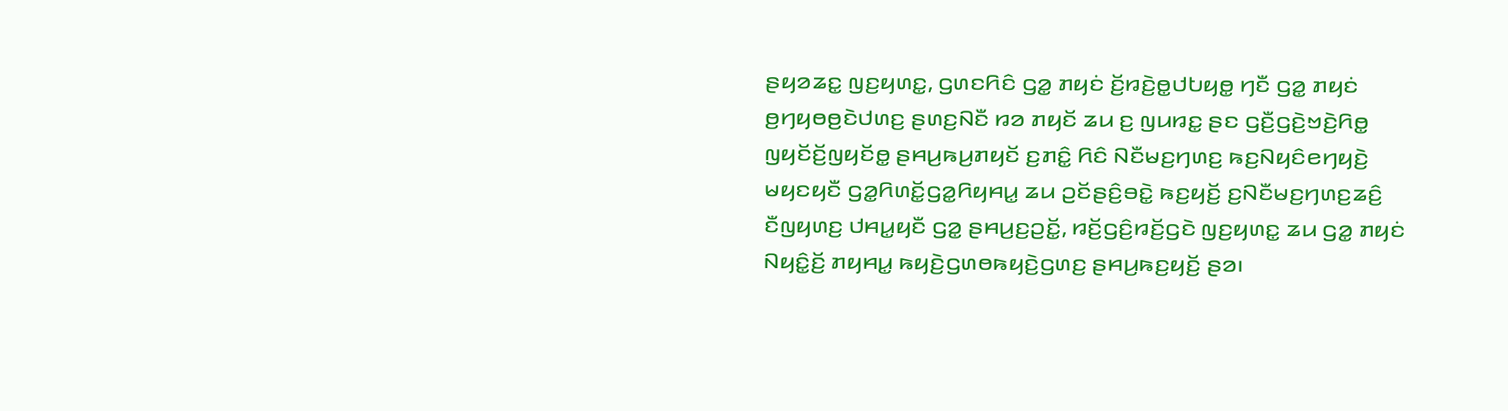ꤔꤟꤤꤘꤢ꤭ ꤜꤢ꤬ꤟꤛꤢ꤭, ꤞꤛꤢꤖꤢꤨ ꤞꤤ꤭ ꤊꤟꤢꤦ ꤢꤩ꤬ꤙꤢꤧ꤬ꤥ꤭ꤓꤝꤟꤥ꤭ ꤚꤢꤪ ꤞꤤ꤭ ꤊꤟꤢꤦ ꤥ꤬ꤚꤟꤥꤥ꤬ꤢꤧꤓꤛꤢ꤬ ꤔꤛꤢ꤬ꤡꤢꤪ ꤙꤤ ꤊꤟꤢꤩ ꤘꤣ ꤢ꤬ ꤜꤣꤙꤢ꤭ ꤔꤢ ꤞꤢꤪ꤬ꤞꤢꤧ꤬ꤠꤢꤧ꤬ꤖꤥ꤭ ꤜꤟꤢꤩꤢꤩ꤬ꤜꤟꤢꤩꤥ꤭ ꤔꤌꤣ꤬ꤒꤣ꤬ꤊꤟꤢꤩ ꤢ꤬ꤊꤢꤨ꤭ ꤖꤢꤨ ꤡꤢꤪꤗꤢ꤬ꤚꤛꤢ꤬ ꤒꤢ꤬ꤡꤟꤢꤨꤕꤚꤟꤢꤧ꤬ ꤗꤟꤢꤟꤢꤪ ꤞꤤ꤭ꤖꤛꤢꤩ꤭ꤞꤤ꤭ꤖꤟꤌꤣ꤭ ꤘꤣ ꤑꤢꤩꤔꤢꤨ꤬ꤋꤢꤧ꤭ ꤒꤢ꤬ꤟꤢꤩ꤬ ꤢ꤬ꤡꤢꤪꤗꤢ꤬ꤚꤛꤢ꤬ꤘꤢꤨ꤬ ꤢꤪꤜꤟꤛꤢ꤬ ꤓꤌꤣ꤭ꤟꤢꤪ ꤞꤤ꤭ ꤔꤌꤣ꤬ꤢ꤬ꤑꤢꤩ꤭, ꤙꤢꤩ꤬ꤞꤢꤨ꤬ꤙꤢꤩ꤬ꤞꤢꤧ ꤜꤢ꤬ꤟꤛꤢ꤭ ꤘꤣ ꤞꤤ꤭ ꤊꤟꤢꤦ ꤡꤟꤢꤨ꤭ꤢꤩ꤬ ꤊꤟꤌꤣ꤭ ꤒꤟꤢꤧ꤬ꤞꤛꤥꤒꤟꤢꤧ꤬ꤞꤛꤢ꤬ ꤔꤌꤣ꤬ꤒꤢ꤬ꤟꤢꤩ꤬ ꤔꤤ꤯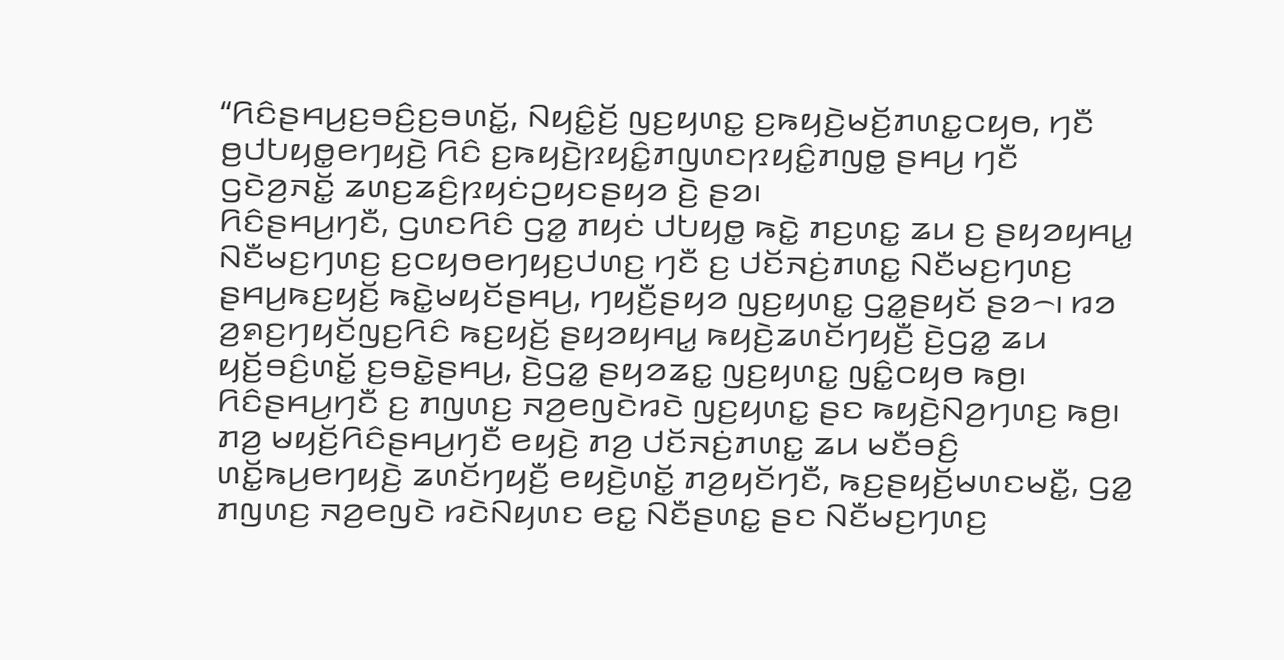“ꤖꤢꤨꤔꤌꤣ꤬ꤢ꤬ꤋꤢꤨ꤬ꤢ꤬ꤋꤛꤢꤩ꤭, ꤡꤟꤢꤨ꤭ꤢꤩ꤬ ꤜꤢ꤬ꤟꤛꤢ꤭ ꤢ꤬ꤒꤟꤢꤧ꤬ꤗꤢꤩ꤬ꤊꤛꤢ꤭ꤍꤟꤥ, ꤚꤢꤪ ꤥ꤬ꤓꤝꤟꤥ꤭ꤕꤚꤟꤢꤧ꤬ ꤖꤢꤨ ꤢ꤬ꤒꤟꤢꤧ꤬ꤐꤟꤢꤨ꤭ꤊꤜꤛꤢꤐꤟꤢꤨ꤭ꤊꤜꤥ꤭ ꤔꤌꤣ꤬ ꤚꤢꤪ ꤞꤢꤧꤤ꤬ꤏꤢꤩ꤭ ꤘꤛꤢ꤬ꤘꤢꤨ꤬ꤐꤟꤢꤦꤑꤟꤢꤔꤟꤤ ꤢꤧ꤬ ꤔꤤ꤯
ꤖꤢꤨꤔꤌꤣ꤬ꤚꤢꤪ, ꤞꤛꤢꤖꤢꤨ ꤞꤤ꤭ ꤊꤟꤢꤦ ꤓꤝꤟꤥ꤭ ꤒꤢꤧ꤭ ꤊꤢ꤬ꤛꤢ꤭ ꤘꤣ ꤢ꤬ ꤔꤟꤤꤟꤌꤣ꤭ ꤡꤢꤪꤗꤢ꤬ꤚꤛꤢ꤬ ꤢ꤬ꤍꤟꤥꤕꤚꤟꤢ꤬ꤓꤛꤢ꤬ ꤚꤢꤪ ꤢ꤬ ꤓꤢꤩꤏꤢꤦ꤬ꤊꤛꤢ꤭ ꤡꤢꤪꤗꤢ꤬ꤚꤛꤢ꤬ ꤔꤌꤣ꤬ꤒꤢ꤬ꤟꤢꤩ꤬ ꤒꤢꤧ꤭ꤗꤟꤢꤩꤔꤌꤣ꤬, ꤚꤟꤢꤪ꤬ꤔꤟꤤ ꤜꤢ꤬ꤟꤛꤢ꤭ ꤞꤤ꤭ꤔꤟꤢꤩ ꤔꤤ꤮꤯ ꤙꤤ ꤤ꤬ꤎꤢ꤬ꤚꤟꤢꤩꤜꤢ꤬ꤖꤢꤨ ꤒꤢ꤬ꤟꤢꤩ꤬ ꤔꤟꤤꤟꤌꤣ꤭ ꤒꤟꤢꤧ꤬ꤘꤛꤢꤩꤚꤟꤢꤪ꤬ ꤢꤧ꤬ꤞꤤ꤭ ꤘꤣ ꤟꤢꤩ꤬ꤋꤢꤨ꤬ꤛꤢꤩ꤭ ꤢ꤬ꤋꤢꤧ꤭ꤔꤌꤣ꤬, ꤢꤧ꤬ꤞꤤ꤭ ꤔꤟꤤꤘꤢ꤭ ꤜꤢ꤬ꤟꤛꤢ꤭ ꤜꤢꤨ꤭ꤍꤟꤥ ꤒꤥ꤬꤯ ꤖꤢꤨꤔꤌꤣ꤬ꤚꤢꤪ ꤢ꤬ ꤊꤜꤛꤢ꤬ ꤏꤤ꤬ꤕꤜꤢꤧꤙꤢꤧ ꤜꤢ꤬ꤟꤛꤢ꤭ ꤔꤢ ꤒꤟꤢꤧ꤬ꤡꤤ꤬ꤚꤛꤢ꤬ ꤒꤥ꤬꤯ ꤊꤤ꤬ ꤗꤟꤢꤩ꤬ꤖꤢꤨꤔꤌꤣ꤬ꤚꤢꤪ ꤕꤟꤢꤧ꤬ ꤊꤤ꤬ ꤓꤢꤩꤏꤢꤦ꤬ꤊꤛꤢ꤭ ꤘꤣ ꤗꤢꤪꤋꤢꤨ꤬ ꤛꤢꤩ꤭ꤒꤣ꤬ꤕꤚꤟꤢꤧ꤬ ꤘꤛꤢꤩꤚꤟꤢꤪ꤬ ꤕꤟꤢꤧ꤬ꤛꤢꤩ꤭ ꤊꤤ꤬ꤟꤢꤩꤚꤢꤪ, ꤒꤢ꤬ꤔꤟꤢꤩ꤬ꤗꤛꤢꤗꤢꤪ꤭, ꤞꤤ꤭ ꤊꤜꤛꤢ꤬ ꤏꤤ꤬ꤕꤜꤢꤧ ꤙꤢꤧꤡꤟꤛꤢ ꤕꤢ꤭ ꤡꤢꤪꤔꤛꤢ꤭ ꤔꤢ ꤡꤢꤪꤗꤢ꤬ꤚꤛꤢ꤬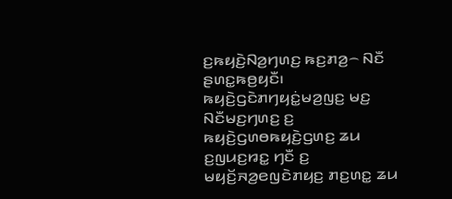ꤢ꤬ꤒꤟꤢꤧ꤬ꤡꤤ꤬ꤚꤛꤢ꤬ ꤒꤢ꤬ꤊꤤ꤬꤮ ꤡꤢꤪ ꤔꤛꤢ꤭ꤒꤥ꤬ꤟꤢꤪ꤯
ꤒꤟꤢꤧ꤬ꤞꤢꤧꤊꤚꤟꤢꤦ꤭ꤗꤤ꤬ꤜꤢ꤬ ꤗꤢ꤬ ꤡꤢꤪꤗꤢ꤬ꤚꤛꤢ꤬ ꤢ꤬ ꤒꤟꤢꤧ꤬ꤞꤛꤥꤒꤟꤢꤧ꤬ꤞꤛꤢ꤬ ꤘꤣ ꤢ꤬ꤜꤣꤢ꤬ꤙꤢ꤭ ꤚꤢꤪ ꤢ꤬ ꤗꤟꤢꤩ꤬ꤏꤤ꤬ꤕꤜꤢꤧꤊꤟꤢ꤬ ꤊꤢ꤬ꤛꤢ꤭ ꤘꤣ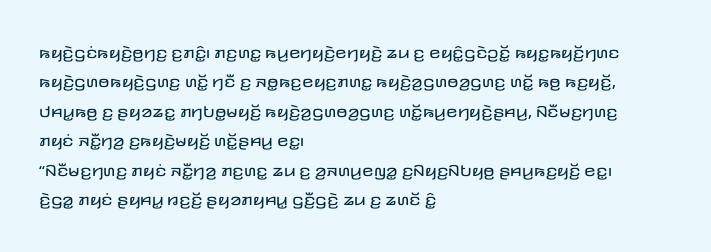ꤒꤟꤢꤧ꤬ꤞꤢꤦꤒꤟꤢꤧ꤬ꤥ꤬ꤚꤢ꤬ ꤢ꤬ꤊꤢꤨ꤭꤯ ꤊꤢ꤬ꤛꤢ꤭ ꤒꤣ꤬ꤕꤚꤟꤢꤧ꤬ꤕꤚꤟꤢꤧ꤬ ꤘꤣ ꤢ꤬ ꤕꤟꤢꤨ꤭ꤞꤢꤧꤑꤢꤩ꤭ ꤒꤟꤢ꤭ꤒꤟꤢꤩ꤬ꤚꤛꤢ ꤒꤟꤢꤧ꤬ꤞꤛꤥꤒꤟꤢꤧ꤬ꤞꤛꤢ꤬ ꤛꤢꤩ꤭ ꤚꤢꤪ ꤢ꤬ ꤏꤥ꤭ꤒꤢ꤬ꤕꤟꤢ꤬ꤊꤛꤢ꤭ ꤒꤟꤢꤧ꤬ꤤ꤬ꤞꤛꤥꤤ꤬ꤞꤛꤢ꤬ ꤛꤢꤩ꤭ ꤒꤥ꤬ ꤒꤢ꤬ꤟꤢꤩ꤬, ꤓꤌꤣ꤭ꤒꤥ꤬ ꤢ꤬ ꤔꤟꤤꤘꤢ꤭ ꤊꤚꤝꤥ꤭ꤗꤟꤢꤩ꤬ ꤒꤟꤢꤧ꤬ꤤ꤬ꤞꤛꤥꤤ꤬ꤞꤛꤢ꤬ ꤛꤢꤩ꤭ꤒꤣ꤬ꤕꤚꤟꤢꤧ꤬ꤔꤌꤣ꤬, ꤡꤢꤪꤗꤢ꤬ꤚꤛꤢ꤬ ꤊꤟꤢꤦ ꤏꤢꤪ꤭ꤚꤤ꤬ ꤢ꤬ꤒꤟꤢꤧ꤬ꤗꤟꤢꤩ꤬ ꤛꤢꤩ꤭ꤔꤌꤣ꤬ ꤕꤢ꤭꤯
“ꤡꤢꤪꤗꤢ꤬ꤚꤛꤢ꤬ ꤊꤟꤢꤦ ꤏꤢꤪ꤭ꤚꤤ꤬ ꤊꤢ꤬ꤛꤢ꤭ ꤘꤣ ꤢ꤬ ꤤ꤬ꤏꤛꤣ꤬ꤕꤜꤤ꤭ ꤢ꤬ꤡꤟꤢ꤬ꤡꤝꤟꤥ꤬ ꤔꤌꤣ꤬ꤒꤢ꤬ꤟꤢꤩ꤬ ꤕꤢ꤭꤯ ꤢꤧ꤬ꤞꤤ꤭ ꤊꤟꤢꤦ ꤔꤟꤌꤣ꤭ ꤙꤢ꤬ꤢꤩ꤬ ꤔꤟꤤꤊꤟꤌꤣ꤭ ꤞꤢꤪ꤬ꤞꤢꤧ꤬ ꤘꤣ ꤢ꤬ ꤘꤛꤢꤩ ꤢꤨ꤭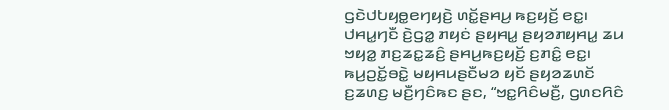ꤞꤢꤧꤓꤝꤟꤥ꤭ꤕꤚꤟꤢꤧ꤬ ꤛꤢꤩ꤭ꤔꤌꤣ꤬ ꤒꤢ꤬ꤟꤢꤩ꤬ ꤕꤢ꤭꤯ ꤓꤌꤣ꤭ꤚꤢꤪ ꤢꤧ꤬ꤞꤤ꤭ ꤊꤟꤢꤦ ꤔꤟꤌꤣ꤭ ꤔꤟꤤꤊꤟꤌꤣ꤭ ꤘꤣ ꤠꤟꤤ꤭ ꤊꤢ꤬ꤘꤢ꤭ꤘꤢꤨ꤬ ꤔꤌꤣ꤬ꤒꤢ꤬ꤟꤢꤩ꤬ ꤢ꤬ꤊꤢꤨ꤭ ꤕꤢ꤭꤯
ꤒꤣ꤬ꤑꤢꤩ꤭ꤋꤢꤧ꤭ ꤗꤟꤌꤣꤔꤢꤪꤗꤤ ꤟꤢꤩ ꤔꤟꤤꤘꤛꤢꤩ ꤢ꤬ꤘꤛꤢ꤬ ꤗꤢꤪ꤬ꤚꤢꤨꤒꤢ ꤔꤢ, “ꤠꤢ꤭ꤖꤢꤨꤗꤢꤪ꤬, ꤞꤛꤢꤖꤢꤨ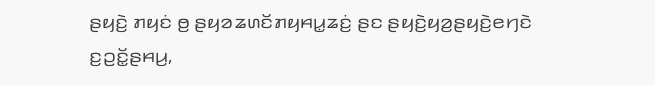ꤔꤟꤢꤧ꤬ ꤊꤟꤢꤦ ꤥ꤬ ꤔꤟꤤꤘꤛꤢꤩꤊꤟꤌꤣ꤭ꤘꤢꤦ꤬ ꤔꤢ ꤔꤟꤢꤧ꤬ꤟꤤ꤬ꤔꤟꤢꤧ꤬ꤕꤚꤢꤧ ꤢ꤬ꤑꤢꤩ꤭ꤔꤌꤣ꤬,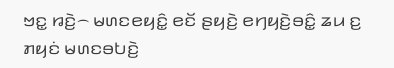ꤠꤢ꤭ ꤙꤢꤧ꤬꤮ ꤗꤛꤢꤕꤟꤢꤨ꤭ ꤕꤢꤩ ꤔꤟꤢꤧ꤬ ꤕꤚꤟꤢꤧ꤬ꤋꤢꤨ꤭ ꤘꤣ ꤢ꤬ ꤊꤟꤢꤦ ꤗꤛꤢꤋꤝꤢꤧ꤬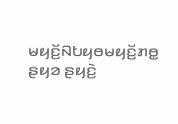ꤗꤟꤢꤩ꤬ꤡꤝꤟꤥꤗꤟꤢꤩ꤬ꤊꤥ꤭ ꤔꤟꤤ ꤔꤟꤢꤧ꤬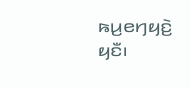ꤒꤣ꤬ꤕꤚꤟꤢꤧ꤬ ꤟꤢꤪ꤯